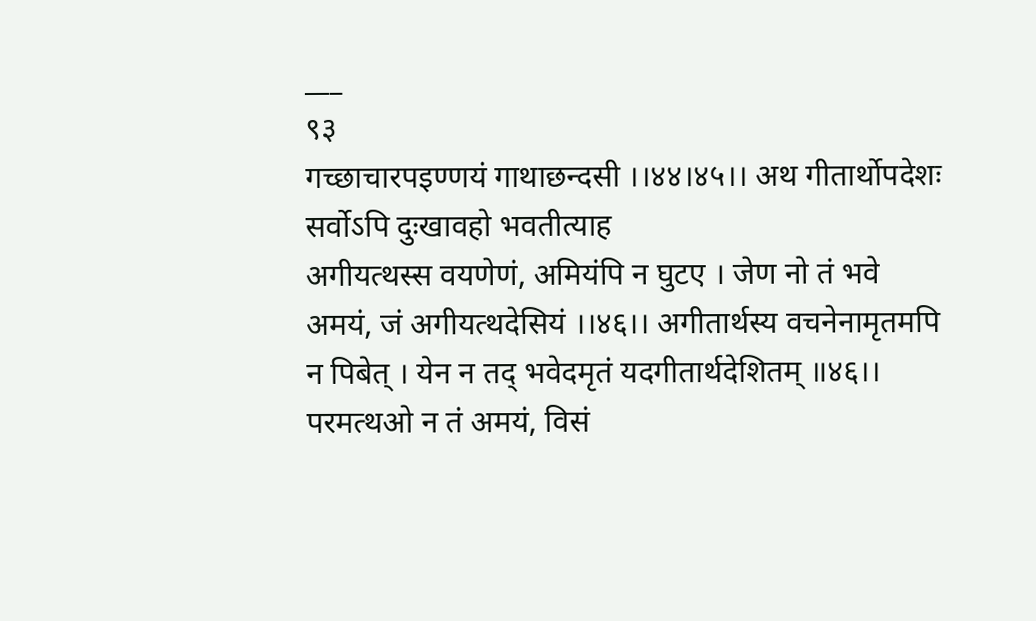___
९३
गच्छाचारपइण्णयं गाथाछन्दसी ।।४४।४५।। अथ गीतार्थोपदेशः सर्वोऽपि दुःखावहो भवतीत्याह
अगीयत्थस्स वयणेणं, अमियंपि न घुटए । जेण नो तं भवे अमयं, जं अगीयत्थदेसियं ।।४६।। अगीतार्थस्य वचनेनामृतमपि न पिबेत् । येन न तद् भवेदमृतं यदगीतार्थदेशितम् ॥४६।। परमत्थओ न तं अमयं, विसं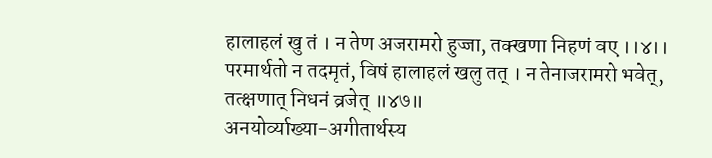हालाहलं खु तं । न तेण अजरामरो हुज्जा, तक्खणा निहणं वए ।।४।। परमार्थतो न तदमृतं, विषं हालाहलं खलु तत् । न तेनाजरामरो भवेत्, तत्क्षणात् निधनं व्रजेत् ॥४७॥
अनयोर्व्याख्या-अगीतार्थस्य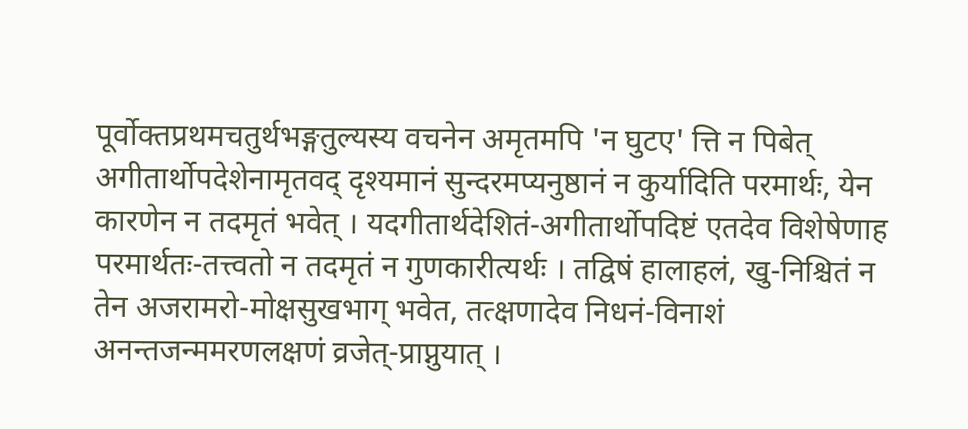पूर्वोक्तप्रथमचतुर्थभङ्गतुल्यस्य वचनेन अमृतमपि 'न घुटए' त्ति न पिबेत् अगीतार्थोपदेशेनामृतवद् दृश्यमानं सुन्दरमप्यनुष्ठानं न कुर्यादिति परमार्थः, येन कारणेन न तदमृतं भवेत् । यदगीतार्थदेशितं-अगीतार्थोपदिष्टं एतदेव विशेषेणाह परमार्थतः-तत्त्वतो न तदमृतं न गुणकारीत्यर्थः । तद्विषं हालाहलं, खु-निश्चितं न तेन अजरामरो-मोक्षसुखभाग् भवेत, तत्क्षणादेव निधनं-विनाशं अनन्तजन्ममरणलक्षणं व्रजेत्-प्राप्नुयात् ।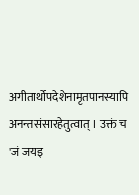अगीतार्थोपदेशेनामृतपानस्यापि अनन्तसंसारहेतुत्वात् । उक्तं च 'जं जयइ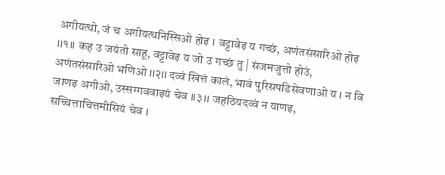अगीयत्थो, जं च अगीयत्थनिस्सिओ होइ । वट्टावेइ य गच्छं, अणंतसंसारिओ होइ ।।१।। कह उ जयंतो साहू, वट्टावेइ य जो उ गच्छं तु | संजमजुत्तो होउं, अणंतसंसारिओ भणिओ ।।२।। दव्वं खित्तं कालं, भावं पुरिसपडिसेवणाओ य । न वि जाणइ अगीओ, उस्सग्गववाइयं चेव ।।३।। जहठियदव्वं न याणइ, सच्चित्ताचित्तमीसियं चेव ।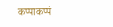कप्पाकप्पं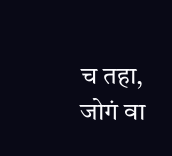च तहा, जोगं वा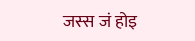जस्स जं होइ